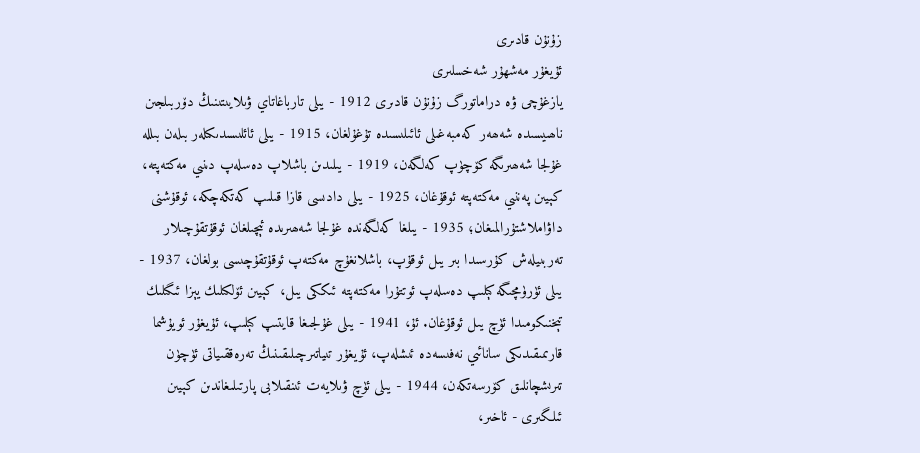زۇنۇن قادىرى
ئۇيغۇر مەشھۇر شەخسلىرى
يازغۇچى ۋە دراماتورگ زۇنۇن قادىرى 1912 - يىلى تارباغاتاي ۋىلايىتىنىڭ دۆربىلجىن ناھىيسىدە شەھەر كەمبەغىلى ئائىلىسىدە تۇغۇلغان، 1915 - يىلى ئائلىسىدىكىلەر بىلەن بىللە غۇلجا شەھىرىگە كۆچۈپ كەلگەن، 1919 - يىلىدىن باشلاپ دەسلەپ دىنىي مەكتەپتە، كېيىن پەننىي مەكتەپتە ئوقۇغان، 1925 - يىلى دادىسى قازا قىلىپ كەتكەچكە، ئوقۇشنى داۋاملاشتۇرالمىغان؛ 1935 - يىلغا كەلگەندە غۇلجا شەھىرىدە ئېچىلغان ئوقۇتقۇچىلار تەربىيلەش كۇرسىدا بىر يىل ئوقۇپ، باشلانغۇچ مەكتەپ ئوقۇتقۇچىسى بولغان، 1937 - يىلى ئۈرۈمچىگە كېلىپ دەسلەپ ئوتتۇرا مەكتەپتە ئىككى يىل، كېيىن ئۆلكىلىك يېزا ئىگىلىك تېخنىكومىدا ئۈچ يىل ئوقۇغان. ئۇ، 1941 - يىلى غۇلجىغا قايتىپ كېلىپ، ئۇيغۇر ئويۇشما قارىمىقىدىكى سانائىي نەفىسەدە ئىشلەپ، ئۇيغۇر تىياتىرچىلىقىنىڭ تەرەققىياتى ئۈچۈن تىرىشچانلىق كۆرسەتكەن، 1944 - يىلى ئۈچ ۋىلايەت ئىنقىلابى پارتىلىغاندىن كېيىن ئىلگىرى - ئاخىر،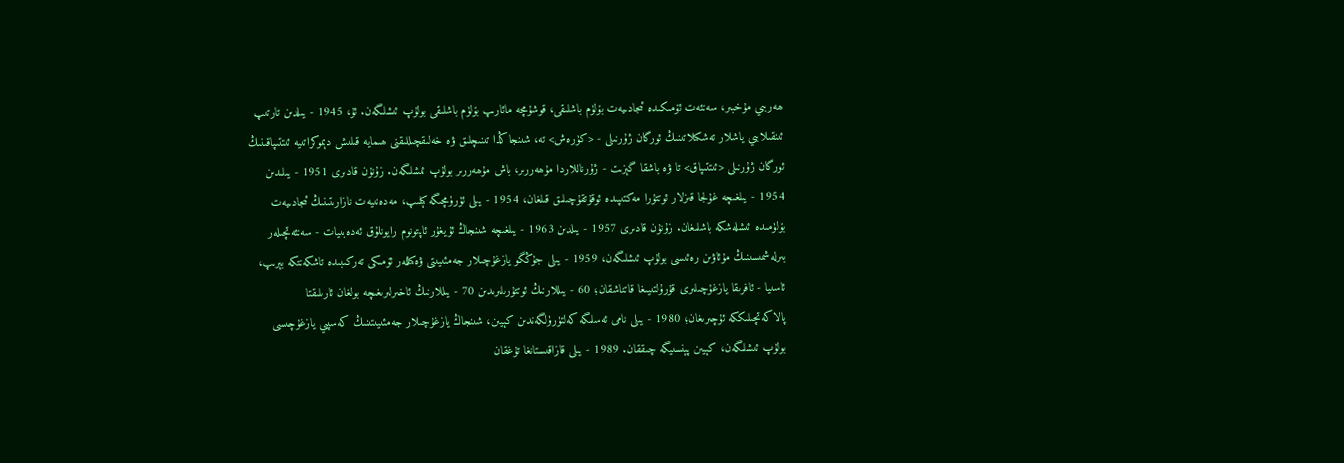ھەربىي مۇخبىر، سەنئەت ئۆمىكىدە ئىجادىيەت بۆلۈم باشلىقى، قوشۇمچە مائارىپ بۆلۈم باشلىقى بولۇپ ئىشلىگەن. ئۇ، 1945 - يىلدىن تارتىپ ئىنقىلابىي ياشلار تەشكىلاتىنىڭ ئورگان ژۇرنىلى - <كۈرەش> تە، شىنجاڭدا تىنىچلىق ۋە خەلىقچىللىقنى ھىمايە قىلىش دېموكراتىيە ئىتتىپاقىنىڭ ئورگان ژۇرنىلى <ئىتتىپاق> تا ۋە باشقا گېزىت - ژۇرناللاردا مۇھەررىر، باش مۇھەررىر بولۇپ ئىشلىگەن. زۇنۇن قادىرى 1951 - يىلىدىن 1954 - يىلغىچە غۇلجا قىزلار ئوتتۇرا مەكتىپىدە ئوقۇتقۇچىلىق قىلغان، 1954 - يىلى ئۈرۈمچىگە كېلىپ، مەدەنىيەت نازارىتىنىڭ ئىجادىيەت بۆلۈمىدە ئىشلەشكە باشلىغان. زۇنۇن قادىرى 1957 - يىلدىن 1963 - يىلغىچە شىنجاڭ ئۇيغۇر ئاپتونوم رايونلۇق ئەدەبىيات - سەنئەتچىلەر بىرلەشمىسىنىڭ مۇئاۋىن رەئىسى بولۇپ ئىشلىگەن، 1959 - يىلى جۇڭگو يازغۇچىلار جەمئىيىتى ۋەكىللەر ئۆمىكى تەركىبىدە تاشكەنتكە بېرىپ، ئاسىيا - ئافرىقا يازغۇچىلىرى قۇرۇلتىيىغا قاتناشقان؛ 60 - يىللارنىڭ ئوتتۇرىلىرىدىن 70 - يىللارنىڭ ئاخىرلىرىغىچە بولغان ئارىلىقتا پالاكەتچىلىككە ئۇچىرىغان؛ 1980 - يىلى نامى ئەسلىگە كەلتۈرۈلگەندىن كېيىن، شىنجاڭ يازغۇچىلار جەمئىيىتىنىڭ كەسپىي يازغۇچىسى بولۇپ ئىشلىگەن، كېيىن پېنسىيگە چىققان. 1989 - يىلى قازاقىستانغا تۇغقان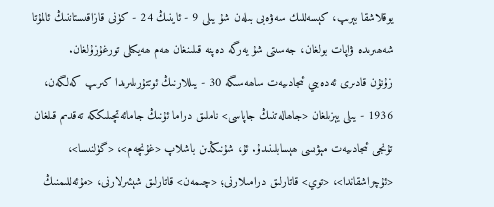يوقلاشقا بېرىپ، كېسەللىك سەۋەبى بىلەن شۇ يىلى 9 - ئاينىڭ 24 - كۈنى قازاقىستاننىڭ ئالمۇتا شەھىرىدە ۋاپات بولغان، جەسىتى شۇ يەرگە دەپنە قىلىنغان ھەم ھەيكىلى تورغۇزۇلغان.
زۇنۇن قادىرى ئەدەبىي ئىجادىيەت ساھەسىگە 30 - يىللارنىڭ ئوتتۇرىلىرىدا كىرىپ كەلگەن، 1936 - يىلى يېزىلغان <جاھالەتنىڭ جاپاسى> ناملىق دراما ئۇنىڭ جامائەتچىلىككە تەقدىم قىلغان تۇنجى ئىجادىيەت مېۋىسى ھېسابلىنىدۇ. ئۇ، شۇنىڭدىن باشلاپ <غۇنچەم>، <گۈلنىسا>، <ئۇچراشقاندا>، <توي> قاتارلىق درامىلارنى؛ <چىمەن> قاتارلىق شېئىرلارنى، <مۇئەللىمنىڭ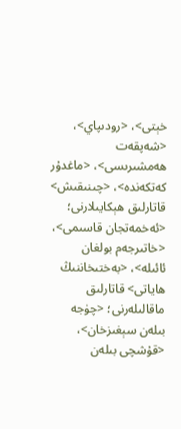خېتى>، <رودىپاي>، <شەپقەت ھەمشىرىسى>، <ماغدۇر كەتكەندە>، <چىنىقىش> قاتارلىق ھېكايىلارنى؛ <ئەخمەتجان قاسىمى>، <خاتىرجەم بولغان ئائىلە>، <بەختىخاننىڭ ھاياتى> قاتارلىق ماقالىلەرنى؛ <چۈجە بىلەن سېغىزخان>، <قۇشچى بىلەن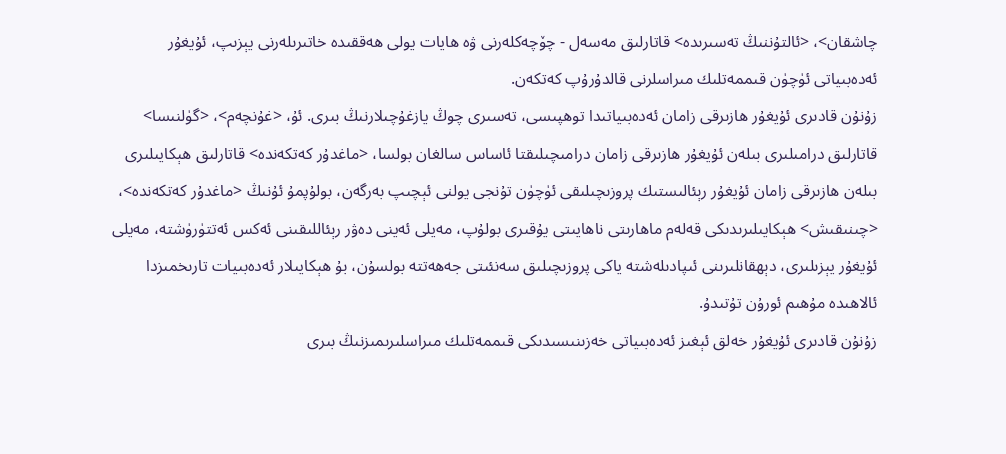چاشقان>، <ئالتۇننىڭ تەسىرىدە> قاتارلىق مەسەل - چۆچەكلەرنى ۋە ھايات يولى ھەققىدە خاتىرىلەرنى يېزىپ، ئۇيغۇر ئەدەبىياتى ئۈچۈن قىممەتلىك مىراسلرنى قالدۇرۇپ كەتكەن.
زۇنۇن قادىرى ئۇيغۇر ھازىرقى زامان ئەدەبىياتىدا توھپىسى، تەسىرى چوڭ يازغۇچىلارنىڭ بىرى. ئۇ، <غۇنچەم>، <گۈلنىسا> قاتارلىق درامىلىرى بىلەن ئۇيغۇر ھازىرقى زامان درامىچىلىقتا ئاساس سالغان بولسا، <ماغدۇر كەتكەندە> قاتارلىق ھېكايىلىرى بىلەن ھازىرقى زامان ئۇيغۇر رېئالىستىك پروزىچىلىقى ئۈچۈن تۇنجى يولنى ئېچىپ بەرگەن، بولۇپمۇ ئۇنىڭ <ماغدۇر كەتكەندە>، <چىنىقىش> ھېكايىلىرىدىكى قەلەم ماھارىتى ناھايىتى يۇقىرى بولۇپ، مەيلى ئەينى دەۋر رېئاللىقىنى ئەكس ئەتتۈرۈشتە، مەيلى ئۇيغۇر يېزىلىرى، دېھقانلىرىنى ئىپادىلەشتە ياكى پروزىچىلىق سەنئىتى جەھەتتە بولسۇن، بۇ ھېكايىلار ئەدەبىيات تارىخمىزدا ئالاھىدە مۇھىم ئورۇن تۇتىدۇ.
زۇنۇن قادىرى ئۇيغۇر خەلق ئېغىز ئەدەبىياتى خەزىنىسىدىكى قىممەتلىك مىراسلىرىمىزنىڭ بىرى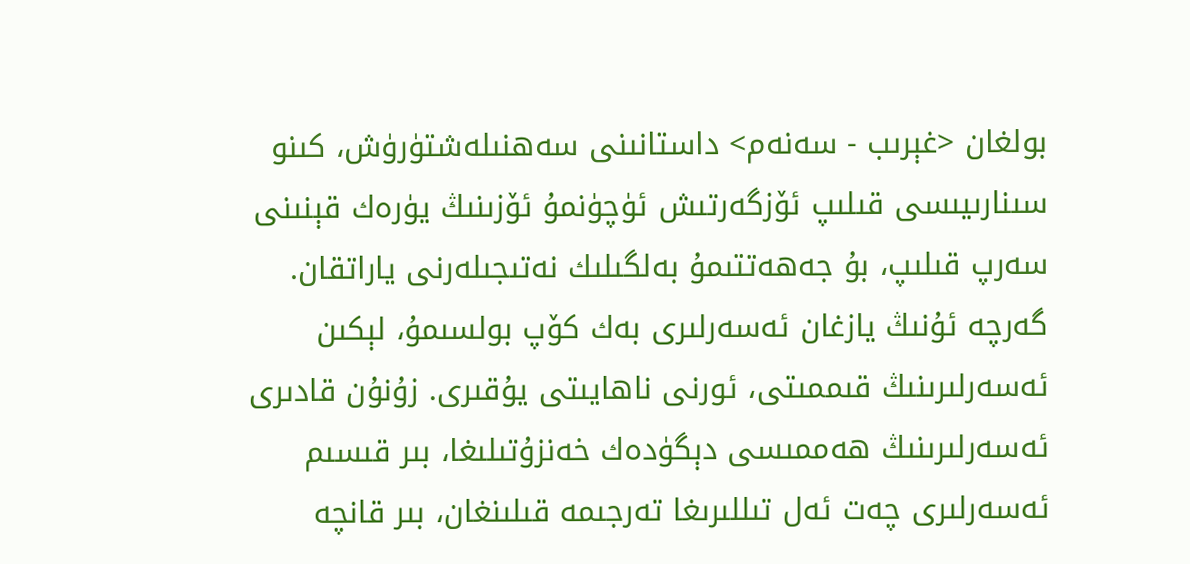بولغان <غېرىب - سەنەم> داستانىنى سەھنىلەشتۈرۈش، كىنو سىنارىيىسى قىلىپ ئۆزگەرتىش ئۈچۈنمۇ ئۆزىنىڭ يۈرەك قېنىنى سەرپ قىلىپ، بۇ جەھەتتىمۇ بەلگىلىك نەتىجىلەرنى ياراتقان. گەرچە ئۇنىڭ يازغان ئەسەرلىرى بەك كۆپ بولسىمۇ، لېكىن ئەسەرلىرىنىڭ قىممىتى، ئورنى ناھايىتى يۇقىرى. زۇنۇن قادىرى ئەسەرلىرىنىڭ ھەممىسى دېگۈدەك خەنزۇتىلىغا، بىر قىسىم ئەسەرلىرى چەت ئەل تىللىرىغا تەرجىمە قىلىنغان، بىر قانچە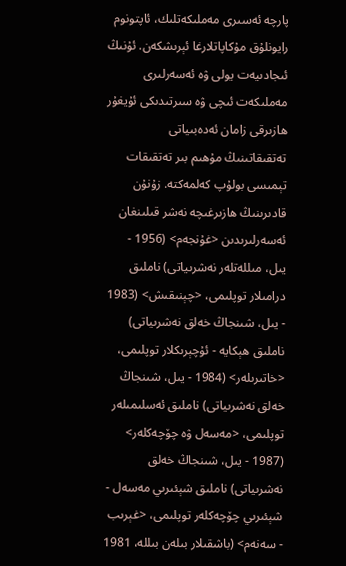پارچە ئەسىرى مەملىكەتلىك، ئاپتونوم رايونلۇق مۇكاپاتلارغا ئېرىشكەن. ئۇنىڭ ئىجادىيەت يولى ۋە ئەسەرلىرى مەملىكەت ئىچى ۋە سىرتىدىكى ئۇيغۇر ھازىرقى زامان ئەدەبىياتى تەتقىقاتىنىڭ مۇھىم بىر تەتقىقات تېمىسى بولۇپ كەلمەكتە. زۇنۇن قادىرىنىڭ ھازىرغىچە نەشر قىلىنغان ئەسەرلىرىدىن <غۇنجەم> (1956 - يىل، مىللەتلەر نەشرىياتى) ناملىق درامىلار توپلىمى، <چېنىقىش> (1983 - يىل، شىنجاڭ خەلق نەشرىياتى) ناملىق ھېكايە - ئۇچېرىكلار توپلىمى، <خاتىرىلەر> (1984 - يىل، شىنجاڭ خەلق نەشرىياتى) ناملىق ئەسلىمىلەر توپلىمى، <مەسەل ۋە چۆچەكلەر> (1987 - يىل، شىنجاڭ خەلق نەشرىياتى) ناملىق شېئىرىي مەسەل - شېئىرىي چۆچەكلەر توپلىمى، <غېرىب - سەنەم> (باشقىلار بىلەن بىللە، 1981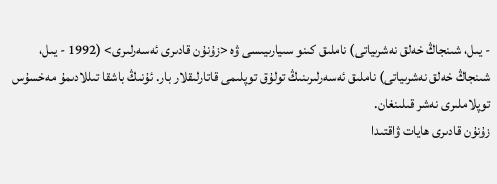- يىل، شىنجاڭ خەلق نەشرىياتى) ناملىق كىنو سىيارىيىسى ۋە <زۇنۇن قادىرى ئەسەرلىرى> (1992 - يىل، شىنجاڭ خەلق نەشرىياتى) ناملىق ئەسەرلىرىنىڭ تولۇق توپلىمى قاتارلىقلار بار. ئۇنىڭ باشقا تىللادىمۇ مەخسۇس توپلاملىرى نەشر قىلىنغان.
زۇنۇن قادىرى ھايات ۋاقتىدا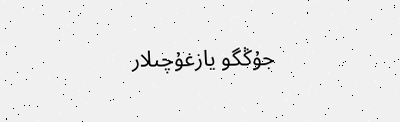جۇڭگو يازغۇچىلار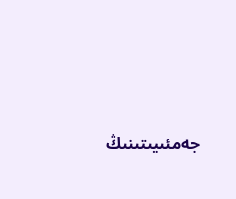جەمئىيىتىنىڭ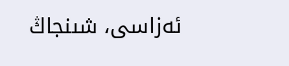ئەزاسى، شىنجاڭ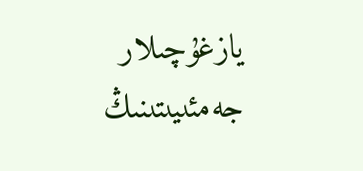يازغۇچىلار جەمئىيىتىنىڭ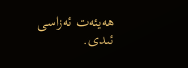ھەيئەت ئەزاسى ئىدى.